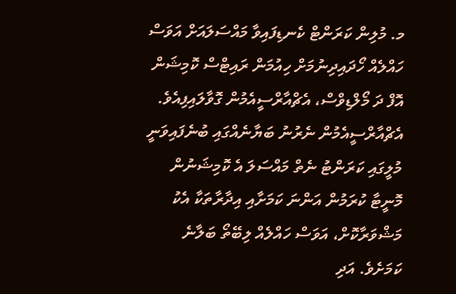މ. މުލިން ކަރަންޓް ކެނޑިފައިވާ މައްސަލައަށް އަވަސް ހައްލެއް ހޯދައިދިނުމަށް ހިއުމަން ރައިޓްސް ކޮމިޝަން އޮފް ދަ މޯލްޑިވްސް، އެޗްއާރްސީއެމުން ގޮވާލައިފިއެވެ.
އެޗްއާރްސީއެމުން ނެރުނު ބަޔާނެއްގައި ބުނެފައިވަނީ މުލީގައި ކަރަންޓު ނެތް މައްސަލަ އެ ކޮމިޝަނުން މޮނީޓާ ކުރަމުން އަންނަ ކަމަށާއި އިދާރާތަކާ އެކު މަޝްވަރާކޮށް، އަވަސް ހައްލެއް ލިބޭތޯ ބަލާނެ ކަމަށެވެ. އަދި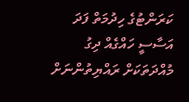ކަރަންޓުގެ ހިދުމަތް ފަދަ އަސާސީ ހައްގެއް ދިގު މުއްދަތަކަށް ރައްޔިތުންނަށް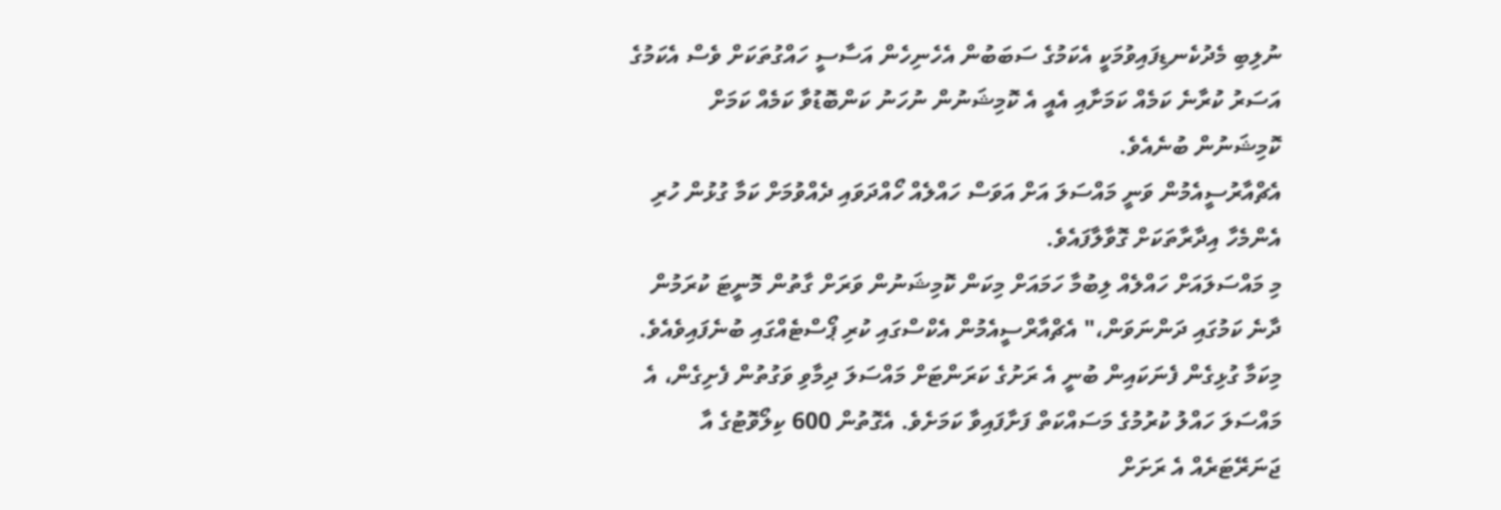ނުލިބި މެދުކެނޑިފައިވުމަކީ އެކަމުގެ ސަބަބުން އެހެނިހެން އަސާސީ ހައްގުތަކަށް ވެސް އެކަމުގެ އަސަރު ކުރާނެ ކަމެއް ކަމަށާއި އެއީ އެ ކޮމިޝަނުން ނުހަނު ކަންބޮޑުވާ ކަމެއް ކަމަށް ކޮމިޝަނުން ބުނެއެވެ.
އެޗްއާރުސީއެމުން ވަނީ މައްސަލަ އަށް އަވަސް ހައްލެއް ހޯއްދަވައި ދެއްވުމަށް ކަމާ ގުޅުން ހުރި އެންމެހާ އިދާރާތަކަށް ގޮވާލާފައެވެ.
މި މައްސަލައަށް ހައްލެއް ލިބުމާ ހަމައަށް މިކަން ކޮމިޝަނުން ވަރަށް ގާތުން މޮނީޓަ ކުރަމުން ދާނެ ކަމުގައި ދަންނަވަން،" އެޗްއާރްސީއެމުން އެކްސްގައި ކުރި ޕޯސްޓެއްގައި ބުނެފައިވެއެވެ.
މިކަމާ ގުޅިގެން ފެނަކައިން ބުނީ އެ ރަށުގެ ކަރަންޓަށް މައްސަލަ ދިމާވި ވަގުތުން ފެށިގެން، އެ މައްސަލަ ހައްލު ކުރުމުގެ މަސައްކަތް ފަށާފައިވާ ކަމަށެވެ. އެގޮތުން 600 ކިލޯވޮޓުގެ އާ ޖަނަރޭޓަރެއް އެ ރަށަށް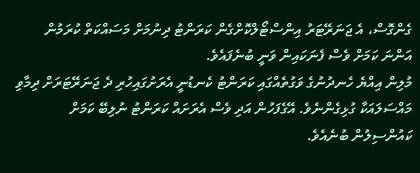ގެންގޮސް، އެ ޖަނަރޭޓަރު އިންސްޓޯލްކޮށްގެން ކަރަންޓު ދިނުމަށް މަސައްކަތް ކުރަމުން އަންނަ ކަމަށް ވެސް ފެނަކައިން ވަނީ ބުނެފައެވެ.
މުލިން އިއްޔެ ހެނދުނުގެ ވަގުތެއްގައި ކަރަންޓު ކެނޑުނީ އެރަށުގައިހުރި ދެ ޖަނަރޭޓަރަށް ދިމާވި މައްސަލައަކާ ގުޅިގެންނެވެ. އޭގެފަހުން އަދި ވެސް އެރަށައް ކަރަންޓު ނުލިބޭ ކަމަށް ކައުންސިލުން ބުނެއެވެ.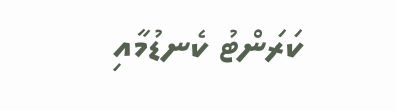ކަރަންޓު ކެނޑުމާއި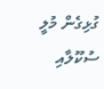ގުޅިގެން މުލީ ސުކޫލާއި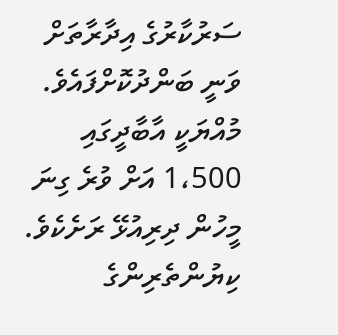ސަރުކާރުގެ އިދާރާތަށް ވަނީ ބަންދުކޮށްފައެވެ.
މުއްޔަކީ އާބާދީގައި 1،500 އަށް ވުރެ ގިނަ މީހުން ދިރިއުޅޭ ރަށެކެވެ.
ކިޔުންތެރިންގެ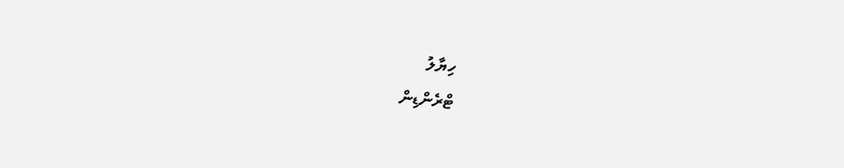ހިޔާލު
ޓްރެންޑިން